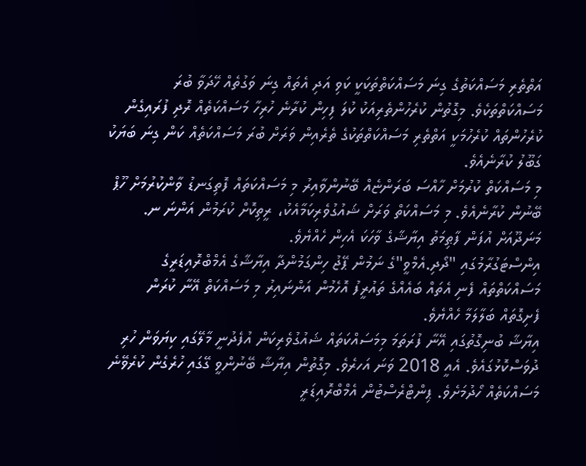އަތްތެރި މަސައްކަތުގެ ގިނަ މަސައްކަތްތަކަކީ ކަވި އަދި އެތައް ގިނަ ވަގުތެއް ހޭދަވާ ބުރަ މަސައްކަތްތަކެވެ. މިގޮތުން ކުރެހުންތެރިއަކު ކުލަ ފިހިން ކުރާނެ ހުރިހާ މަސައްކަތެއް ރޮދި ފުރައިގެން ކުރެހުންތައް ކުރެހުމަކީ އަތްތެރި މަސައްކަތްތަކުގެ ތެރެއިން ވަރަށް ބުރަ މަސައްކަތެއް ކަން ގިނަ ބަޔަކު ގަބޫލު ކުރާނެއެވެ.
މި މަސައްކަތް ކުރުމަށް ހާއްސަ ބަރަންޏެއް ބޭނުންވާއިރު މި މަސައްކަތައް ފޮތިގަނޑު ވާންކުރުމަށް ހޫޕް ބޭނުން ކުރާނެއެވެ. މި މަސައްކަތް ވަރަށް ޝައުގުވެރިކަމާއެކު، ރީތިކޮށް ކުރަމުން އަންނަ ނ. މަނަދޫއަށް އުފަން ފާޠިމަތު އިޔާޝާގެ ވާހަކަ އެހިން ހެއްޔެވެ.
އިންސްޓަގުރާމުގައި "ދޯދި.އެމްވީ"ގެ ނަމުން ޕޭޖު ހިންގަމުންދާ އިޔާޝާގެ އެމްބްރޮއިޑަރީގެ މަސައްކަތްތައް ފެނި އެތައް ބައެއްގެ ތައުރީފު އޮހެމުން އަންނައިރު މި މަސައްކަތް އޭނާ ކުރަން ފެށިގޮތައް ބަލާލަމާ ހެއްޔެވެ.
އިޔާޝާ ބުނިގޮތުގައި އޭނާ ފުރަތަމަ މިމަސައްކަތައް ޝައުގުވެރިކަން އުފެދުނީ މާލޭގައި ކިޔަވަން ހުރި ދުވަސްކޮޅުގައެވެ. އެއީ 2018 ވަނަ އަހރެވެ. މިގޮތުން އިޔާޝާ ބޭނުންވީ ގޭގައި ހުރެގެން ކުރެވޭނެ މަސައްކަތެއް ހޯދުމަށެވެ. ޕިންޓްރެސްޓުން އެމްބްރޮއިޑަރީ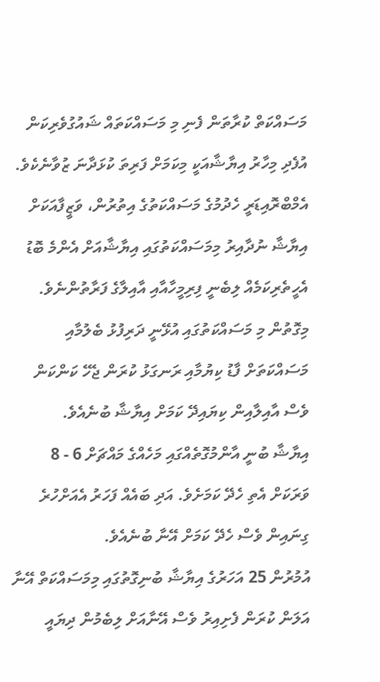މަސައްކަތް ކުރާތަން ފެނި މި މަސައްކަތައް ޝައުގުވެރިކަން އުފެދި މިހާރު އިޔާޝާއަކީ މިކަމަށް ފަރިތަ ކުޅަދާނަ ޒުވާނެކެވެ.
އެމްބްރޮއިޑަރީ ހެދުމުގެ މަސައްކަތުގެ އިތުރުން، ވަޒީފާއަކަށް އިޔާޝާ ނުދާއިރު މިމަސައްކަތުގައި އިޔާޝާއަށް އެންމެ ބޮޑު އެހީތެރިކަމެއް ލިބެނީ ފިރިމީހާއާއި އާއިލާގެ ފަރާތުންނެވެ. މިގޮތުން މި މަސައްކަތުގައި އުޅޭނީ ދަރިފުޅު ބެލުމާއި މަސައްކަތަށް ފާޑު ކިޔުމާއި ރަނގަޅު ކުރަން ޖެހޭ ކަންކަން ވެސް އާއިލާއިން ކިޔައިދޭ ކަމަށް އިޔާޝާ ބުނެއެވެ.
އިޔާޝާ ބުނީ އާންމުގޮތެއްގައި މަހެއްގެ މައްޗަށް 6 - 8 ވަރަކަށް އެތި ހެދޭ ކަމަށެވެ. އަދި ބައެއް ފަހަރު އެއަށްހުރެ ގިނައިން ވެސް ހެދޭ ކަމަށް އޭނާ ބުނެއެވެ.
އުމުރުން 25 އަހަރުގެ އިޔާޝާ ބުނިގޮތުގައި މިމަސައްކަތް އޭނާ އަލަން ކުރަން ފެށިއިރު ވެސް އޭނާއަށް ލިބެމުން ދިޔައީ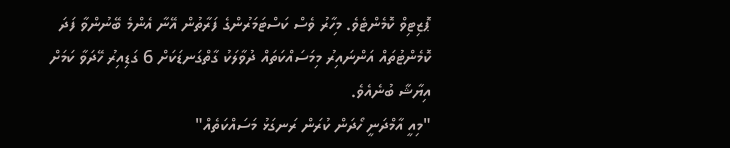ޕޮޒިޓިވް ކޮމެންޓެވެ. މިހާރު ވެސް ކަސްޓަމަރުންގެ ފަރާތުން އޭނާ އެންމެ ބޭނުންވާ ފަދަ ކޮމެންޓުތައް އަންނައިރު މިމަސައްކަތައް ދުވާލަކު ގާތްގަނޑަކަށް 6 ގަޑިއިރު ހޭދަވާ ކަމަށް އިޔާޝާ ބުނެއެވެ.
"މިއީ އާމްދަނީ ހޯދަން ކުރަން ރަނގަޅު މަސައްކަތެއް"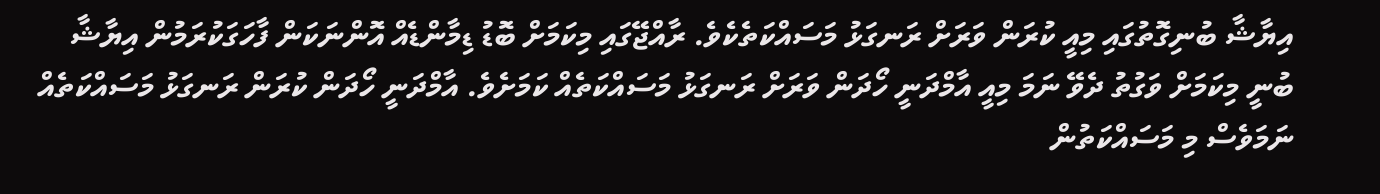އިޔާޝާ ބުނިގޮތުގައި މިއީ ކުރަން ވަރަށް ރަނގަޅު މަސައްކަތެކެވެ. ރާއްޖޭގައި މިކަމަށް ބޮޑު ޑިމާންޑެއް އޮންނަކަން ފާހަގަކުރަމުން އިޔާޝާ ބުނީ މިކަމަށް ވަގުތު ދެވޭ ނަމަ މިއީ އާމްދަނީ ހޯދަން ވަރަށް ރަނގަޅު މަސައްކަތެއް ކަމަށެވެ. އާމްދަނީ ހޯދަން ކުރަން ރަނގަޅު މަސައްކަތެއް ނަމަވެސް މި މަސައްކަތުން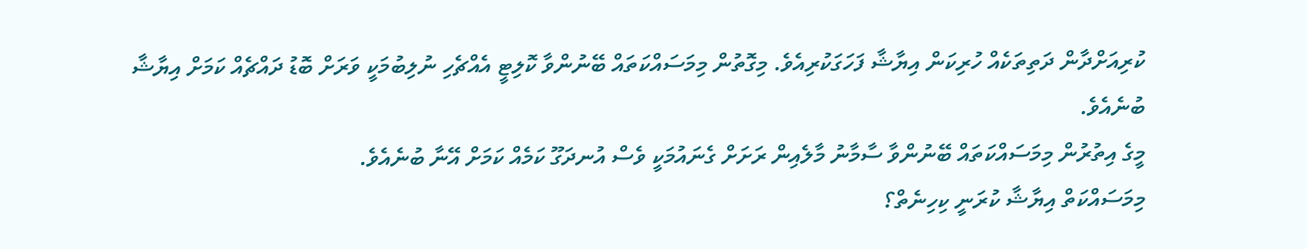ކުރިއަށްދާން ދަތިތަކެއް ހުރިކަން އިޔާޝާ ފަހަގަކުރިއެވެ. މިގޮތުން މިމަސައްކަތައް ބޭނުންވާ ކޮލިޓީ އެއްޗެހި ނުލިބުމަކީ ވަރަށް ބޮޑު ދައްޗެއް ކަމަށް އިޔާޝާ ބުނެއެވެ.
މީގެ އިތުރުން މިމަސައްކަތައް ބޭނުންވާ ސާމާނު މާލެއިން ރަށަށް ގެނައުމަކީ ވެސް އުނދަގޫ ކަމެއް ކަމަށް އޭނާ ބުނެއެވެ.
މިމަސައްކަތް އިޔާޝާ ކުރަނީ ކިހިނެތް؟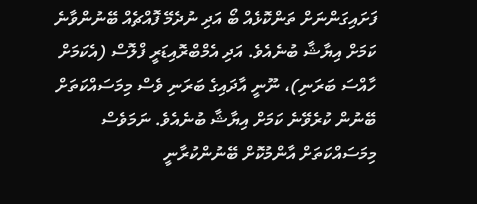ފަށައިގަންނަށް ތަންކޮޅެއް ބޯ އަދި ނުދެމޭ ފޮއްޗެއް ބޭނުންވާނެ ކަމަށް އިޔާޝާ ބުނެއެވެ. އަދި އެމްބްރޮއިޑަރީ ފްލޮސް (އެކަމަށް ހާއްސަ ބަރަނި)، ނޫނީ އާދައިގެ ބަރަނި ވެސް މިމަސައްކަތަށް ބޭނުން ކުރެވޭނެ ކަމަށް އިޔާޝާ ބުނެއެވެ. ނަމަވެސް މިމަސައްކަތަށް އާންމުކޮށް ބޭނުންކުރާނީ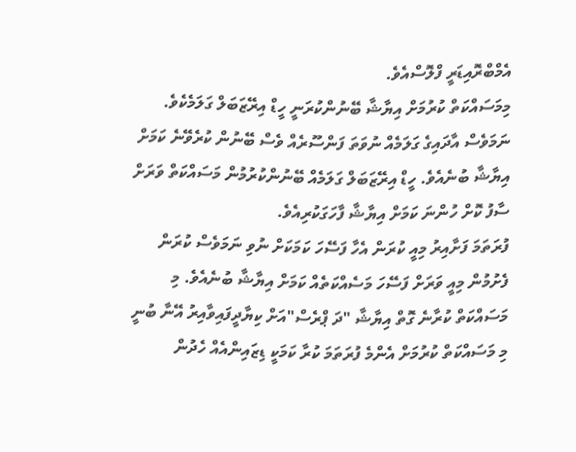އެމްބްރޮއިޑަރީ ފްލޮސްއެވެ.
މިމަސައްކަތް ކުރުމަށް އިޔާޝާ ބޭނުންކުރަނީ ހީޑް އިރޭޒަބަލް ގަލަމެކެވެ. ނަމަވެސް އާދައިގެ ގަލަމެއް ނުވަތަ ފަންސޫރެއް ވެސް ބޭނުން ކުރެވޭނެ ކަމަށް އިޔާޝާ ބުނެއެވެ. ހީޑް އިރޭޒަބަލް ގަލަމެއް ބޭނުންކުރުމުން މަސައްކަތް ވަރަށް ސާފު ކޮށް ހުންނަ ކަމަށް އިޔާޝާ ފާހަގަކުރިއެވެ.
ފުރަތަމަ ފަށާއިރު މިއީ ކުރަން އެހާ ފަސޭހަ ކަމަކަށް ނުވި ނަމަވެސް ކުރަން ފެށުމުން މިއީ ވަރަށް ފަސޭހަ މަސެއްކަތެއް ކަމަށް އިޔާޝާ ބުނެއެވެ. މި މަސައްކަތް ކުރާނެ ގޮތް އިޔާޝާ "ދަ ޕްރެސް"އަށް ކިޔާދީފައިވާއިރު އޭނާ ބުނީ މި މަސައްކަތް ކުރުމަށް އެންމެ ފުރަތަމަ ކުރާ ކަމަކީ ޑިޒައިންއެއް ހެދުން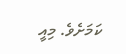ކަމަށެވެ. މިއީ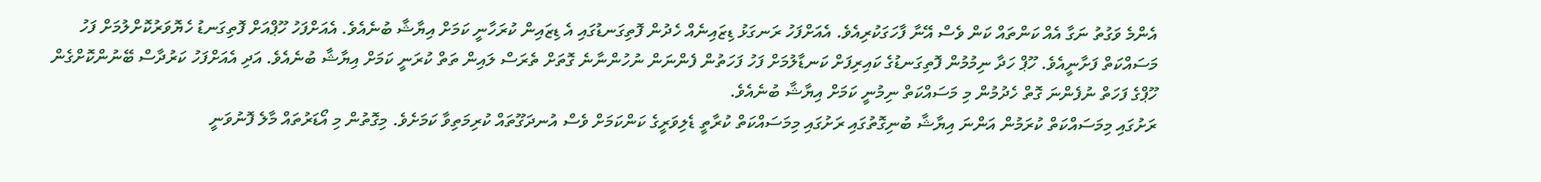އެންމެ ވަގުތު ނަގާ އެއް ކަންތައް ކަން ވެސް އޭނާ ފާހަގަކުރިއެވެ. އެއަށްފަހު ރަނގަޅު ޑިޒައިނެއް ހެދުން ފޮތިގަނޑުގައި އެ ޑިޒައިން ކުރަހާނީ ކަމަށް އިޔާޝާ ބުނެއެވެ. އެއަށްފަހު ހޫޕްއަށް ފޮތިގަނޑު ހެޔޮވަރުކޮށްލުމަށް ފަހު މަސައްކަތް ފަށާނީއެވެ. ހޫޕް ހަދާ ނިމުމުން ފޮތިގަނޑުގެ ކައިރިފަށް ކަނޑާލުމަށް ފަހު ފަހަތުން ފެންނަން ނުހުންނާނެ ގޮތަށް ތެރަސް ލައިން ތަތް ކުރަނީ ކަމަށް އިޔާޝާ ބުނެއެވެ. އަދި އެއަށްފަހު ކަރުދާސް ބޭނުންކޮށްގެން ހޫޕްގެ ފަހަތް ނުފެންނަ ގޮތް ހެދުމުން މި މަސައްކަތް ނިމުނީ ކަމަށް އިޔާޝާ ބުނެއެވެ.
ރަށުގައި މިމަސައްކަތް ކުރަމުން އަންނަ އިޔާޝާ ބުނިގޮތުގައި ރަށުގައި މިމަސައްކަތް ކުރާތީ ޑެލިވަރީގެ ކަންކަމަށް ވެސް އުނދަގޫތައް ކުރިމަތިވާ ކަމަށެވެ. މިގޮތުން މި އޯޑަރުތައް މާލެ ފޮނުވަނީ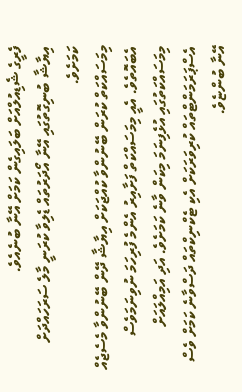ފެރީގެ ޝެޑިއުލްއަށް ބަލައިގެން ކަމަށް އޭނާ ބުނެއެވެ.
އިޔާޝާ ބުނިގޮތުގައި އޭނާ އޯދަރުތައް ޑެލިވާ ކުރަނީ މާލެ ސަރަހައްދަށް ކަމަށެވެ.
މިމަސައްކަތް ކުރަން ބޭނުންވާ ކުއްޖަކަށް އިޔާޝާ ދޭން ބޭނުންވާ މެސެޖެއް އެބައޮތެވެ. އެއީ މިމަސައްކަތް ފަށާއިރު އެންމެ ފުރިހަމަ ނުވިނަމަވެސް މިމަސައްކަތުގައި އުޅެފިނަމަ މިކަން ވާނެ ކަމަށެވެ. އަދި އަމިއްލައަށް އެސްޕަރަމަންޓްތައް ކުރިވަރަކަށް އެކި ޓެކްނިކްތައް ދަސްވާނެ ކަމަށް ވެސް އޭނާ ބުންޏެވެ.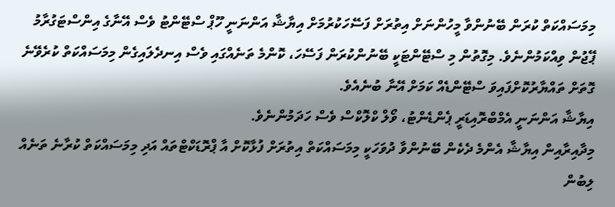މިމަސައްކަތް ކުރަން ބޭނުންވާ މީހުންނަށް އިތުރަށް ފަސޭހަކުރުމަށް އިޔާޝާ އަންނަނީ ހޫޕް ސްޓޭންޓު ވެސް އޭނާގެ އިންސްޓަގުރާމު ޕޭޖުން ވިއްކަމުންނެވެ. މިގޮތުން މި ސްޓޭންޓަކީ ބޭނުންކުރަން ފަސޭހަ، ކޮންމެ ތަނެއްގައި ވެސް އިނދެލައިގެން މިމަސައްކަތް ކުރެވޭނެ ގޮތަށް ތައްޔާރުކޮށްފައިވަ ސްޓޭންޑެއް ކަމަށް އޭނާ ބުނެއެވެ.
އިޔާޝާ އަންނަނީ އެމްބްރޮއިޑަރީ ޕެންޑެންޓު، ވޯލް ކްލޮކްސް ވެސް ހަދަމުންނެވެ.
މިދާއިރާއިން އިޔާޝާ އެންމެ ދެކެން ބޭނުންވާ ދުވަހަކީ މިމަސައްކަތް އިތުރަށް ފުޅާކޮށް އާ ޕްރޮޑަކްޓްތައް އަދި މިމަސައްކަތް ކުރާނެ ތަނެއް ލިބުން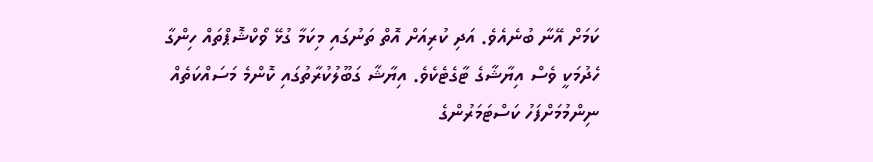ކަމަށް އޭނާ ބުނެއެވެ. އަދި ކުރިއަށް އޮތް ތަނުގައި މިކަމާ ގުޅޭ ވޯކްޝޮޕްތައް ހިންގާ ހެދުމަކީ ވެސް އިޔާޝާގެ ޓާގެޓެކެވެ. އިޔާޝާ ގަބޫލުކުރާތުގައި ކޮންމެ މަސައްކަތެއް ނިންމުމަށްފަހު ކަސްޓަމަރުންގެ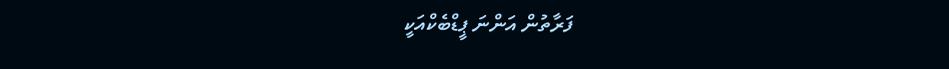ފަރާތުން އަންނަ ޕީޑްބެކްއަކީ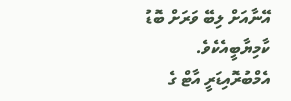އޭނާއަށް ލިބޭ ވަރަށް ބޮޑު ކާމިޔާބީއެކެވެ.
އެމްބުރޮއިޑަރީ އާޓް ގެ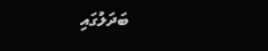ބަދަލުގައި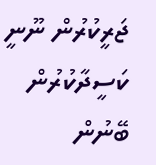ޖަރީކުރުން ނޫނީ ކަސީދާކުރުން ބޭނުން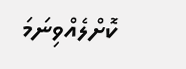ކޮށްލެއްވިނަމަ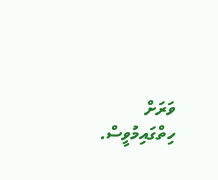ވަރަށް ހިތްގައިމުވީސް.